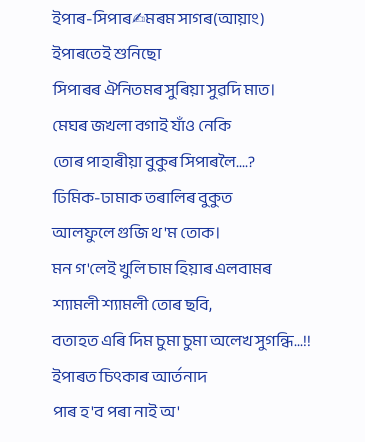ইপাৰ-সিপাৰ✍মৰম সাগৰ(আয়াং)
ইপাৰতেই শুনিছো
সিপাৰৰ ঐনিতমৰ সুৰিয়া সুৱদি মাত।
মেঘৰ জখলা বগাই যাঁও নেকি
তোৰ পাহাৰীয়া বুকুৰ সিপাৰলৈ....?
ঢিমিক-ঢামাক তৰালিৰ বুকুত
আলফুলে গুজি থ'ম তোক।
মন গ'লেই খুলি চাম হিয়াৰ এলবামৰ
শ্যামলী শ্যামলী তোৰ ছবি,
বতাহত এৰি দিম চুমা চুমা অলেখ সুগন্ধি...!!
ইপাৰত চিৎকাৰ আৰ্তনাদ
পাৰ হ'ব পৰা নাই অ'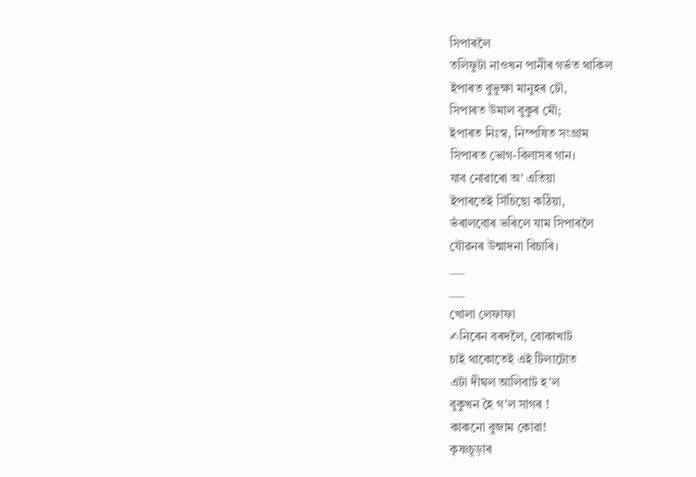সিপাৰলৈ
তলিফুটা নাওখন পানীৰ গৰ্ভত থাকিল
ইপাৰত বুভুক্ষা মানুহৰ ঢৌ,
সিপাৰত উমাল বুকুৰ মৌ;
ইপাৰত নিঃস্ব, নিস্পষিত সংগ্ৰাম
সিপাৰত ভোগ-বিলাসৰ গান।
যাব নোৱাৰো অ' এতিয়া
ইপাৰতেই সিঁচিছো কঠিয়া,
ভঁৰালবোৰ ভৰিলে যাম সিপাৰলৈ
যৌৱনৰ উন্মাদনা বিচাৰি।
___
___
খোলা লেফাফা
✍নিৰেন বৰদলৈ, বোকাখাট
চাই থাকোতেই এই টিলাটোত
এটা দীঘল আলিবাট হ'ল
বুকুখন হৈ গ'ল সাগৰ !
কাকনো বুজাম কোৱা!
কৃষ্ণচূড়াৰ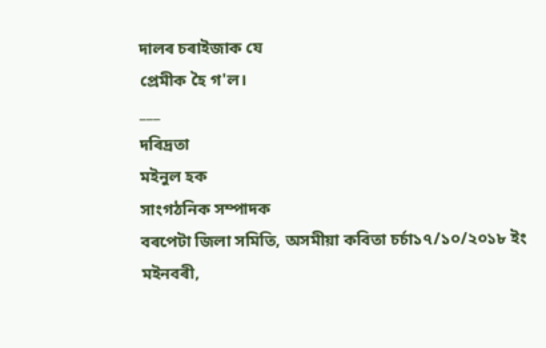দালৰ চৰাইজাক যে
প্ৰেমীক হৈ গ'ল।
___
দৰিদ্রতা
মইনুল হক
সাংগঠনিক সম্পাদক
বৰপেটা জিলা সমিতি, অসমীয়া কবিতা চর্চা১৭/১০/২০১৮ ইং
মইনবৰী,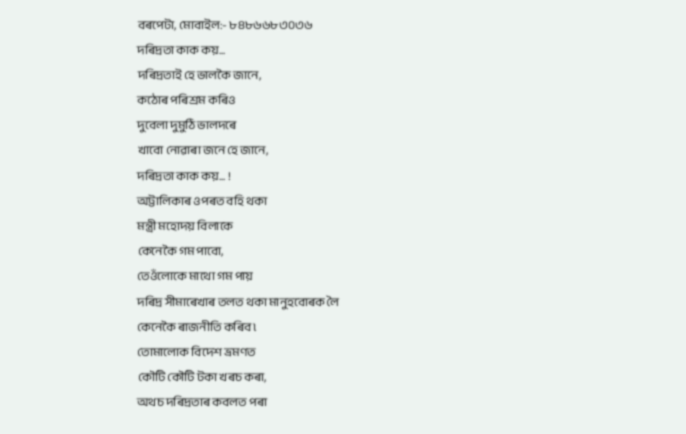বৰপেটা, মোবাইল:- ৮৪৮৬৬৮৩০৩৬
দৰিদ্ৰতা কাক কয়...
দৰিদ্রতাই হে ভালকৈ জানে,
কঠোৰ পৰিশ্রম কৰিও
দুবেলা দুমুঠি ভালদৰে
খাবো নোৱাৰা জনে হে জানে,
দৰিদ্রতা কাক কয়... !
অট্টালিকাৰ ওপৰত বহি থকা
মন্ত্ৰী মহোদয় বিলাকে
কেনেকৈ গম পাবো,
তেওঁলোকে মাথো গম পায়
দৰিদ্র সীমাৰেখাৰ তলত থকা মানুহবোৰক লৈ
কেনেকৈ ৰাজনীতি কৰিব ৷
তোমালোক বিদেশ ভ্রমণত
কৌটি কৌটি টকা খৰচ কৰা,
অথচ দৰিদ্রতাৰ কবলত পৰা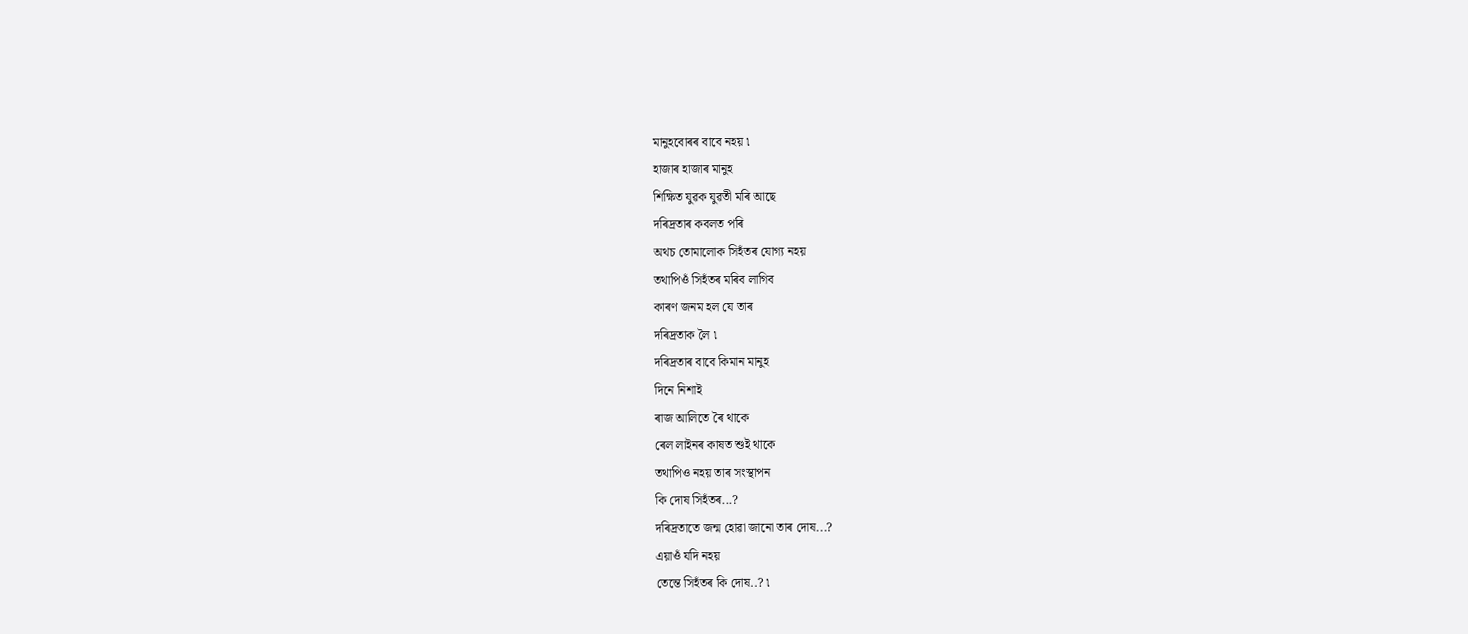মানুহবোৰৰ বাবে নহয় ৷
হাজাৰ হাজাৰ মানুহ
শিক্ষিত যুৱক যুৱতী মৰি আছে
দৰিদ্রতাৰ কবলত পৰি
অথচ তোমালোক সিহঁতৰ যোগ্য নহয়
তথাপিওঁ সিহঁতৰ মৰিব লাগিব
কাৰণ জনম হল যে তাৰ
দৰিদ্রতাক লৈ ৷
দৰিদ্রতাৰ বাবে কিমান মানুহ
দিনে নিশাই
ৰাজ আলিতে ৰৈ থাকে
ৰেল লাইনৰ কাষত শুই থাকে
তথাপিও নহয় তাৰ সংস্থাপন
কি দোষ সিহঁতৰ...?
দৰিদ্রতাতে জন্ম হোৱা জানো তাৰ দোষ...?
এয়াওঁ যদি নহয়
তেন্তে সিহঁতৰ কি দোষ..? ৷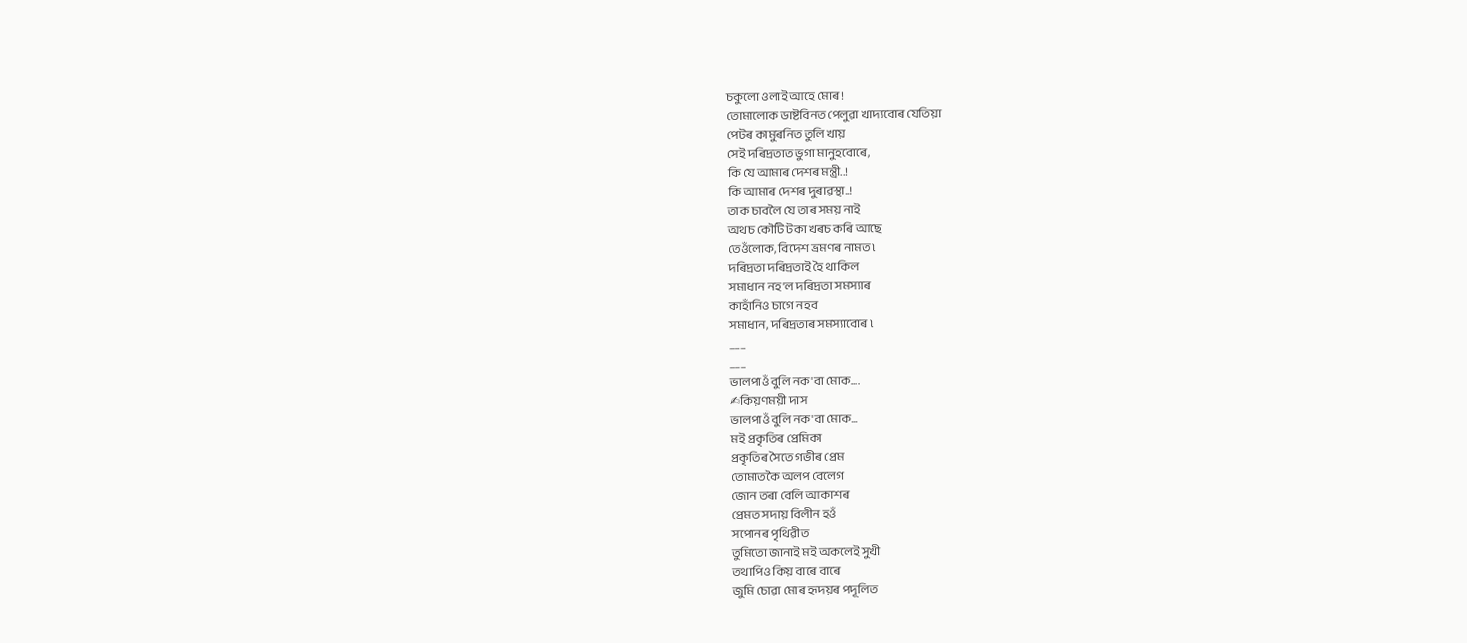চকুলো ওলাই আহে মোৰ !
তোমালোক ডাষ্টবিনত পেলুৱা খাদ্যবোৰ যেতিয়া
পেটৰ কামুৰনিত তুলি খায়
সেই দৰিদ্রতাত ভুগা মানুহবোৰে,
কি যে আমাৰ দেশৰ মন্ত্ৰী..!
কি আমাৰ দেশৰ দুৰাৱস্থা..!
তাক চাবলৈ যে তাৰ সময় নাই
অথচ কৌটি টকা খৰচ কৰি আছে
তেওঁলোক, বিদেশ ভ্রমণৰ নামত ৷
দৰিদ্রতা দৰিদ্রতাই হৈ থাকিল
সমাধান নহ'ল দৰিদ্রতা সমস্যাৰ
কাহাঁনিও চাগে নহব
সমাধান, দৰিদ্রতাৰ সমস্যাবোৰ ৷
___
___
ভালপাওঁ বুলি নক'বা মোক....
✍কিয়ণময়ী দাস
ভালপাওঁ বুলি নক'বা মোক...
মই প্ৰকৃতিৰ প্ৰেমিকা
প্ৰকৃতিৰ সৈতে গভীৰ প্ৰেম
তোমাতকৈ অলপ বেলেগ
জোন তৰা বেলি আকাশৰ
প্ৰেমত সদায় বিলীন হওঁ
সপোনৰ পৃথিৱীত
তুমিতো জানাই মই অকলেই সুখী
তথাপিও কিয় বাৰে বাৰে
জুমি চোৱা মোৰ হৃদয়ৰ পদূলিত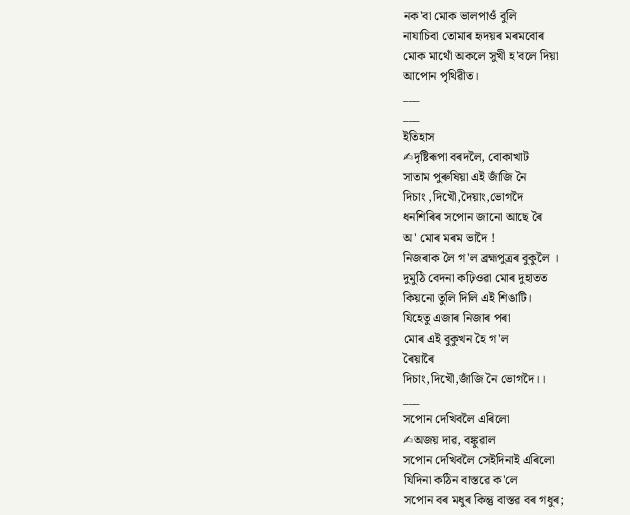নক'বা মোক ভালপাওঁ বুলি
নাযাচিবা তোমাৰ হৃদয়ৰ মৰমবোৰ
মোক মাথোঁ অকলে সুখী হ'বলে দিয়া
আপোন পৃথিৱীত।
___
___
ইতিহাস
✍দৃষ্টিৰূপা বৰদলৈ, বোকাখাট
সাতাম পুৰুষিয়া এই জাঁজি নৈ
দিচাং ,দিখৌ,দৈয়াং,ভোগদৈ
ধনশিৰিৰ সপোন জানো আছে ৰৈ
অ' মোৰ মৰম ভাদৈ !
নিজৰাক লৈ গ'ল ব্ৰহ্মপুত্ৰৰ বুকুলৈ ।
দুমুঠি বেদনা কঢ়িওৱা মোৰ দুহাতত
কিয়নো তুলি দিলি এই শিঙাটি।
যিহেতু এজাৰ নিজাৰ পৰা
মোৰ এই বুকুখন হৈ গ'ল
ৰৈয়াৰৈ
দিচাং,দিখৌ,জাঁজি নৈ ভোগদৈ।।
___
সপোন দেখিবলৈ এৰিলো
✍অজয় দাৱ, বঙ্কুৱাল
সপোন দেখিবলৈ সেইদিনাই এৰিলো
যিদিনা কঠিন বাস্তৱে ক'লে
সপোন বৰ মধুৰ কিন্তু বাস্তৱ বৰ গধুৰ;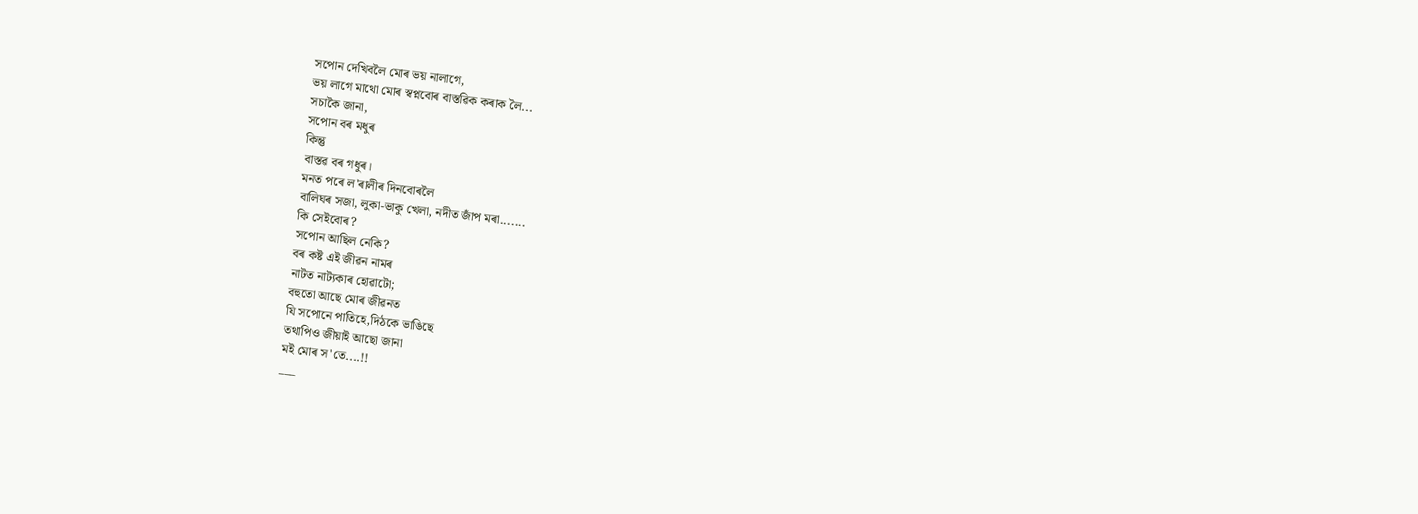সপোন দেখিবলৈ মোৰ ভয় নালাগে,
ভয় লাগে মাথো মোৰ স্বপ্নবোৰ বাস্তৱিক কৰাক লৈ...
সচাকৈ জানা,
সপোন বৰ মধুৰ
কিন্তু
বাস্তৱ বৰ গধুৰ।
মনত পৰে ল'ৰালীৰ দিনবোৰলৈ
বালিঘৰ সজা, লুকা-ভাকু খেলা, নদীত জাঁপ মৰা.......
কি সেইবোৰ?
সপোন আছিল নেকি?
বৰ কষ্ট এই জীৱন নামৰ
নাটত নাট্যকাৰ হোৱাটো;
বহুতো আছে মোৰ জীৱনত
যি সপোনে পাতিহে,দিঠকে ভাঙিছে
তথাপিও জীয়াই আছো জানা
মই মোৰ স'তে....!!
___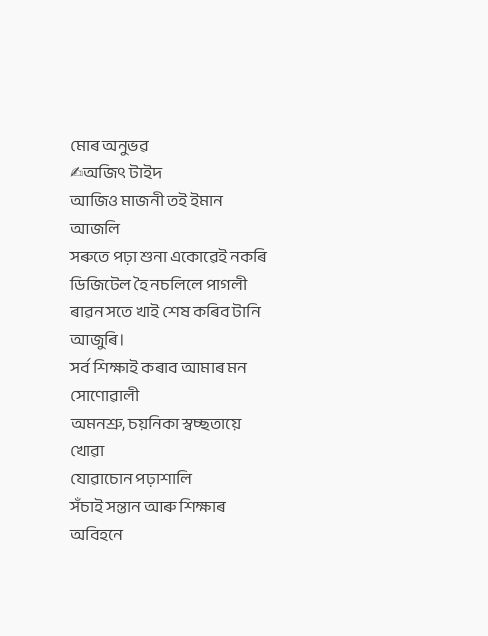মোৰ অনুভৱ
✍অজিৎ টাইদ
আজিও মাজনী তই ইমান আজলি
সৰুতে পঢ়া শুনা একোৱেই নকৰি
ডিজিটেল হৈ নচলিলে পাগলী
ৰাৱন সতে খাই শেষ কৰিব টানি আজুৰি।
সৰ্ব শিক্ষাই কৰাব আমাৰ মন সোণোৱালী
অমনশ্ৰু, চয়নিকা স্বচ্ছতায়ে খোৱা
যোৱাচোন পঢ়াশালি
সঁচাই সন্তান আৰু শিক্ষাৰ অবিহনে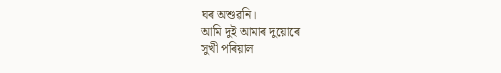ঘৰ অশুৱনি।
আমি দুই আমাৰ দুয়োৰে
সুখী পৰিয়াল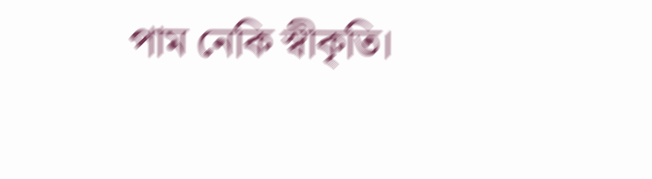পাম নেকি স্বীকৃতি।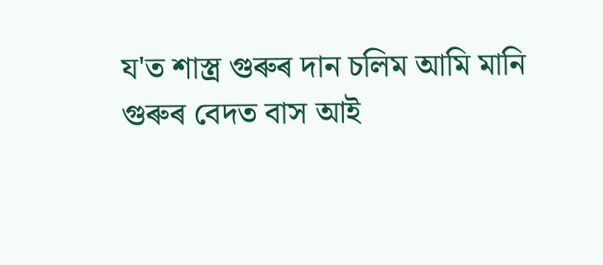য'ত শাস্ত্ৰ গুৰুৰ দান চলিম আমি মানি
গুৰুৰ বেদত বাস আই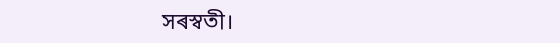সৰস্বতী।